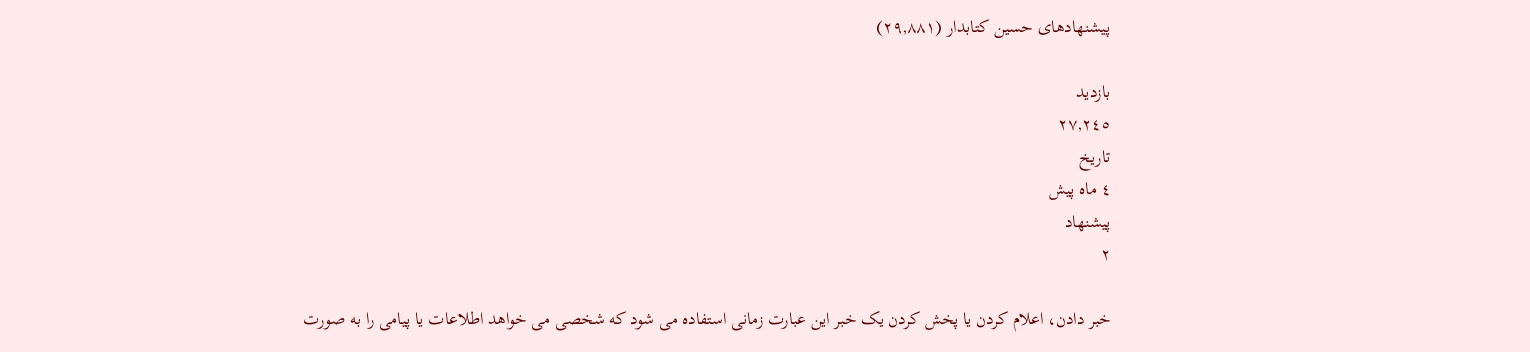پیشنهاد‌های حسین کتابدار (٢٩,٨٨١)

بازدید
٢٧,٢٤٥
تاریخ
٤ ماه پیش
پیشنهاد
٢

خبر دادن، اعلام کردن یا پخش کردن یک خبر این عبارت زمانی استفاده می شود که شخصی می خواهد اطلاعات یا پیامی را به صورت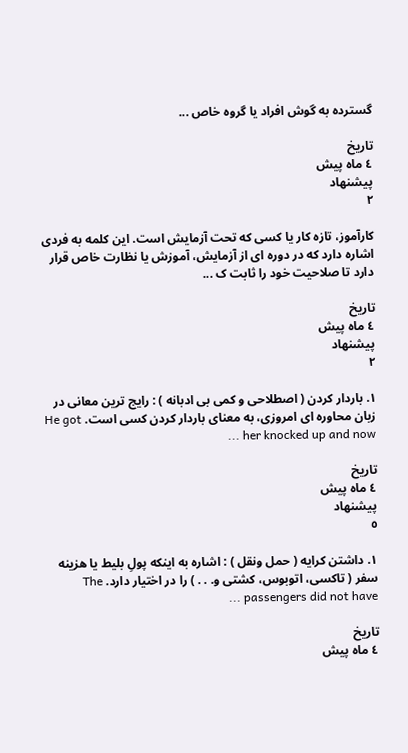گسترده به گوش افراد یا گروه خاص ...

تاریخ
٤ ماه پیش
پیشنهاد
٢

کارآموز، تازه کار یا کسی که تحت آزمایش است. این کلمه به فردی اشاره دارد که در دوره ای از آزمایش، آموزش یا نظارت خاص قرار دارد تا صلاحیت خود را ثابت ک ...

تاریخ
٤ ماه پیش
پیشنهاد
٢

۱. باردار کردن ( اصطلاحی و کمی بی ادبانه ) : رایج ترین معانی در زبان محاوره ای امروزی، به معنای باردار کردن کسی است. He got her knocked up and now ...

تاریخ
٤ ماه پیش
پیشنهاد
٥

۱. داشتن کرایه ( حمل ونقل ) : اشاره به اینکه پولِ بلیط یا هزینه سفر ( تاکسی، اتوبوس، کشتی و. . . ) را در اختیار دارد. The passengers did not have ...

تاریخ
٤ ماه پیش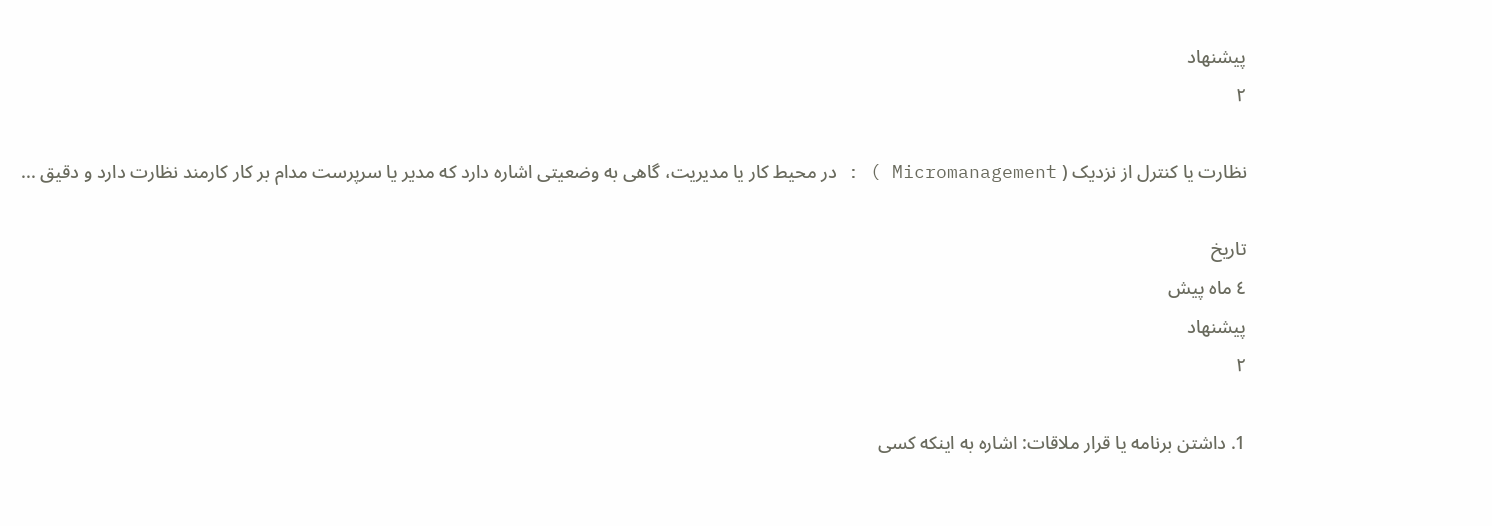پیشنهاد
٢

نظارت یا کنترل از نزدیک ( Micromanagement ) : در محیط کار یا مدیریت، گاهی به وضعیتی اشاره دارد که مدیر یا سرپرست مدام بر کار کارمند نظارت دارد و دقیق ...

تاریخ
٤ ماه پیش
پیشنهاد
٢

1. داشتن برنامه یا قرار ملاقات: اشاره به اینکه کسی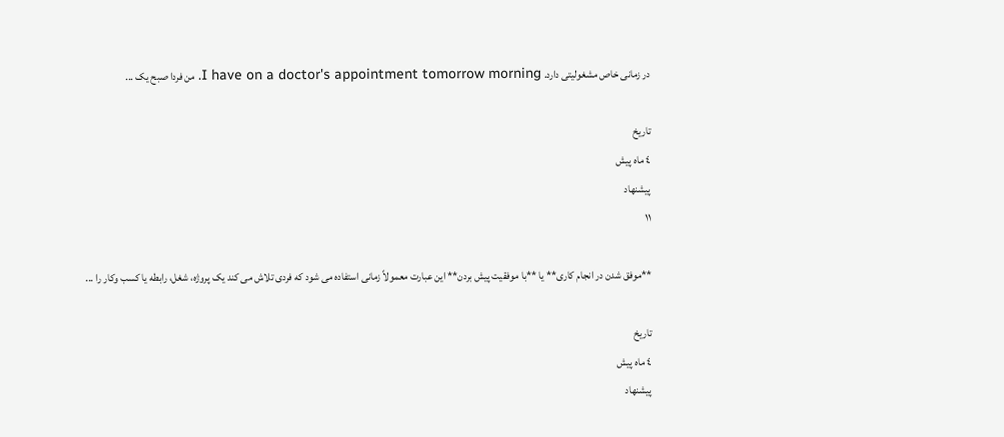در زمانی خاص مشغولیتی دارد. I have on a doctor's appointment tomorrow morning. من فردا صبح یک ...

تاریخ
٤ ماه پیش
پیشنهاد
١١

**موفق شدن در انجام کاری** یا **با موفقیت پیش بردن** این عبارت معمولاً زمانی استفاده می شود که فردی تلاش می کند یک پروژه، شغل، رابطه یا کسب وکار را ...

تاریخ
٤ ماه پیش
پیشنهاد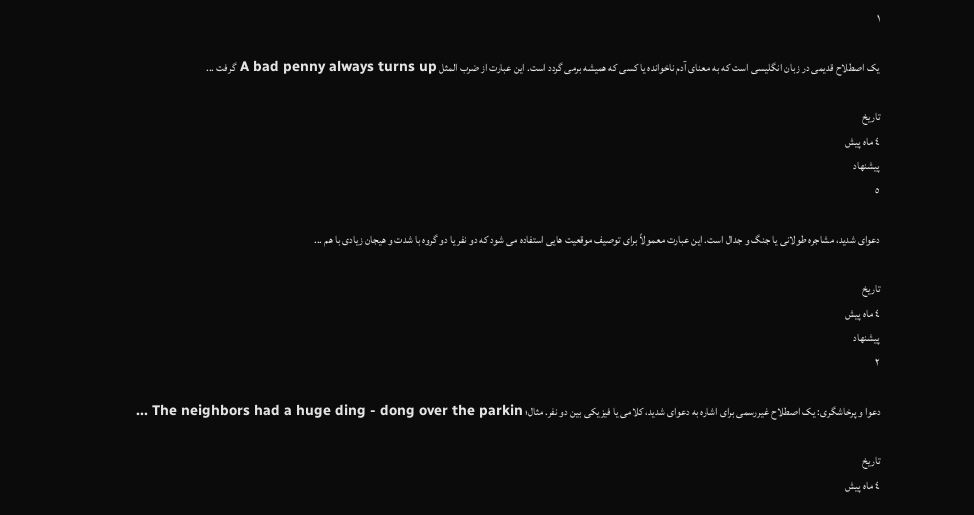١

یک اصطلاح قدیمی در زبان انگلیسی است که به معنای آدم ناخوانده یا کسی که همیشه برمی گردد است. این عبارت از ضرب المثل A bad penny always turns up گرفت ...

تاریخ
٤ ماه پیش
پیشنهاد
٥

دعوای شدید، مشاجره طولانی یا جنگ و جدال است. این عبارت معمولاً برای توصیف موقعیت هایی استفاده می شود که دو نفر یا دو گروه با شدت و هیجان زیادی با هم ...

تاریخ
٤ ماه پیش
پیشنهاد
٢

دعوا و پرخاشگری: یک اصطلاح غیررسمی برای اشاره به دعوای شدید، کلامی یا فیزیکی بین دو نفر. مثال؛ The neighbors had a huge ding - dong over the parkin ...

تاریخ
٤ ماه پیش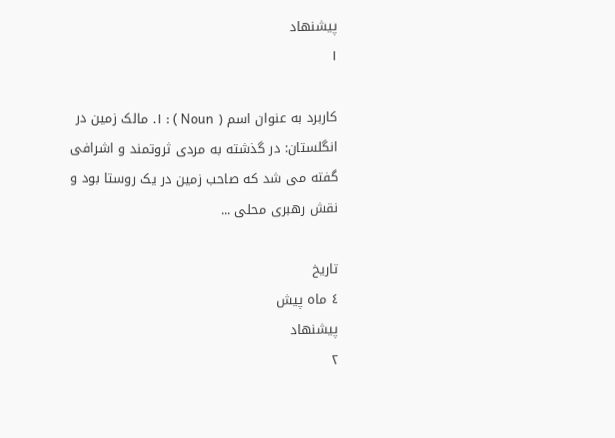پیشنهاد
١

کاربرد به عنوان اسم ( Noun ) : ۱. مالک زمین در انگلستان: در گذشته به مردی ثروتمند و اشرافی گفته می شد که صاحب زمین در یک روستا بود و نقش رهبری محلی ...

تاریخ
٤ ماه پیش
پیشنهاد
٢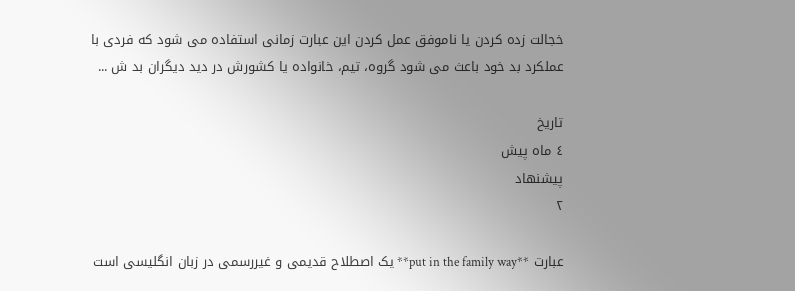خجالت زده کردن یا ناموفق عمل کردن این عبارت زمانی استفاده می شود که فردی با عملکرد بد خود باعث می شود گروه، تیم، خانواده یا کشورش در دید دیگران بد ش ...

تاریخ
٤ ماه پیش
پیشنهاد
٢

عبارت **put in the family way** یک اصطلاح قدیمی و غیررسمی در زبان انگلیسی است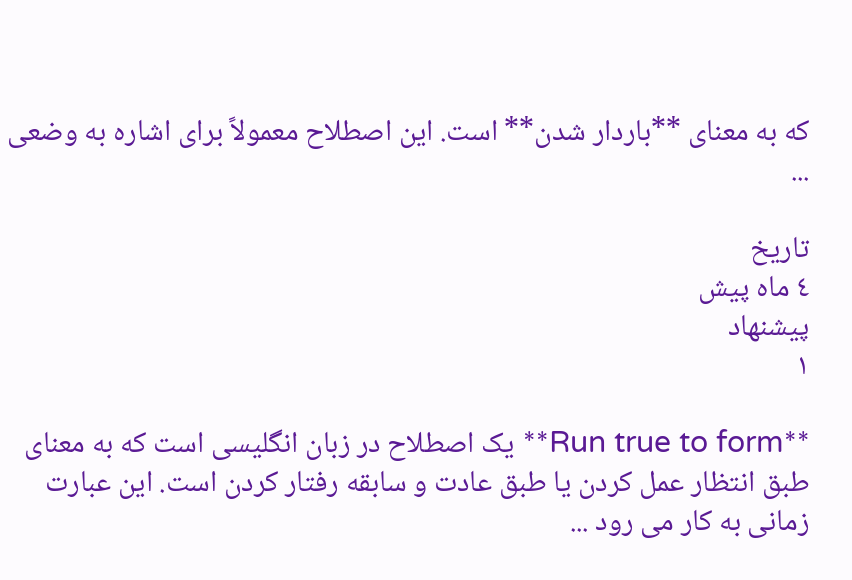که به معنای **باردار شدن** است. این اصطلاح معمولاً برای اشاره به وضعی ...

تاریخ
٤ ماه پیش
پیشنهاد
١

**Run true to form** یک اصطلاح در زبان انگلیسی است که به معنای طبق انتظار عمل کردن یا طبق عادت و سابقه رفتار کردن است. این عبارت زمانی به کار می رود ...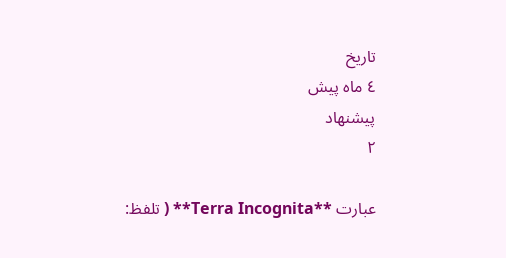تاریخ
٤ ماه پیش
پیشنهاد
٢

عبارت **Terra Incognita** ( تلفظ: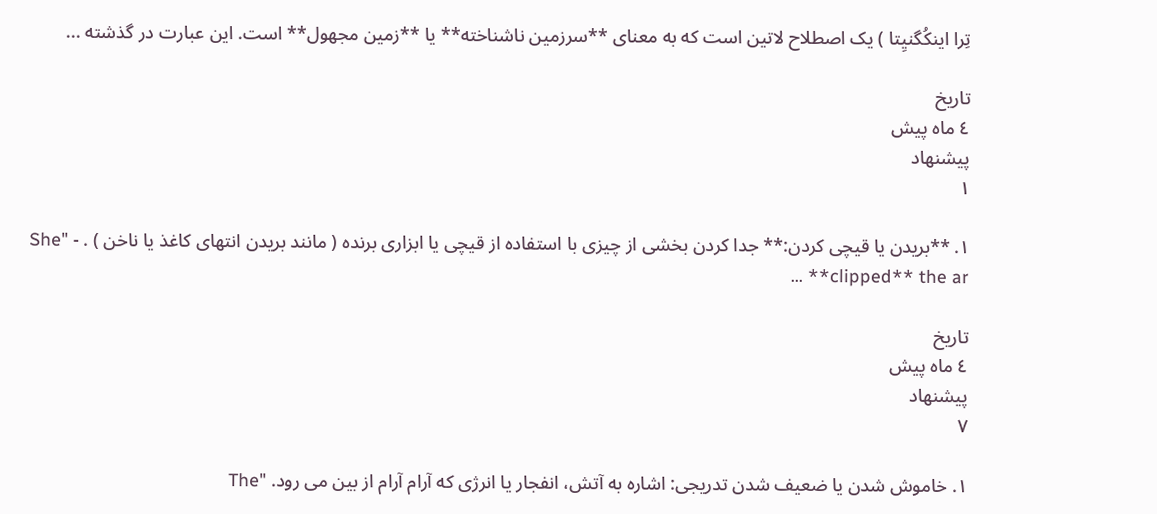تِرا اینکُگنیِتا ) یک اصطلاح لاتین است که به معنای **سرزمین ناشناخته** یا **زمین مجهول** است. این عبارت در گذشته ...

تاریخ
٤ ماه پیش
پیشنهاد
١

۱. **بریدن یا قیچی کردن:** جدا کردن بخشی از چیزی با استفاده از قیچی یا ابزاری برنده ( مانند بریدن انتهای کاغذ یا ناخن ) . - "She **clipped** the ar ...

تاریخ
٤ ماه پیش
پیشنهاد
٧

۱. خاموش شدن یا ضعیف شدن تدریجی: اشاره به آتش، انفجار یا انرژی که آرام آرام از بین می رود. "The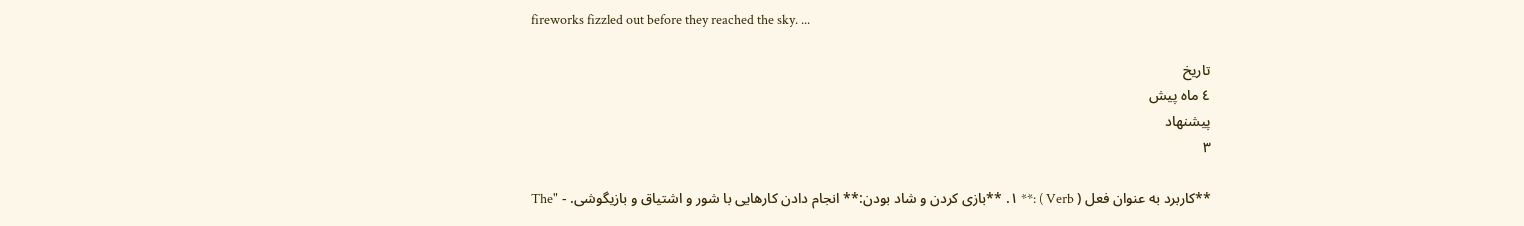fireworks fizzled out before they reached the sky. ...

تاریخ
٤ ماه پیش
پیشنهاد
٣

**کاربرد به عنوان فعل ( Verb ) :** ۱. **بازی کردن و شاد بودن:** انجام دادن کارهایی با شور و اشتیاق و بازیگوشی. - "The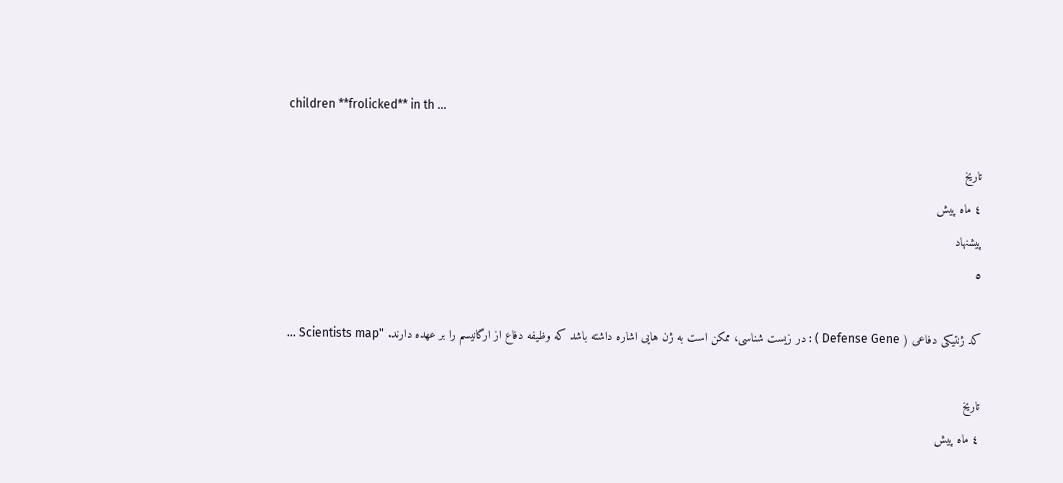children **frolicked** in th ...

تاریخ
٤ ماه پیش
پیشنهاد
٥

کد ژنتیکی دفاعی ( Defense Gene ) : در زیست شناسی، ممکن است به ژن هایی اشاره داشته باشد که وظیفه دفاع از ارگانیسم را بر عهده دارند. "Scientists map ...

تاریخ
٤ ماه پیش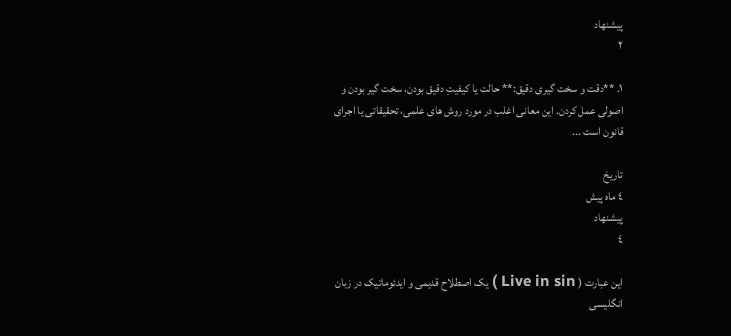پیشنهاد
٢

۱. **دقت و سخت گیری دقیق:** حالت یا کیفیتِ دقیق بودن، سخت گیر بودن و اصولی عمل کردن. این معانی اغلب در مورد روش های علمی، تحقیقاتی یا اجرای قانون است ...

تاریخ
٤ ماه پیش
پیشنهاد
٤

این عبارت ( Live in sin ) یک اصطلاح قدیمی و ایدئوماتیک در زبان انگلیسی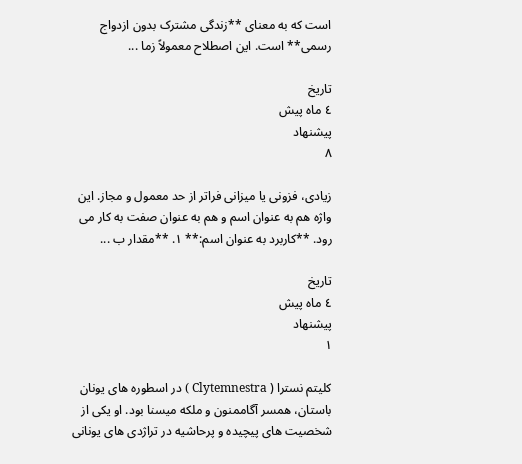است که به معنای **زندگی مشترک بدون ازدواج رسمی** است. این اصطلاح معمولاً زما ...

تاریخ
٤ ماه پیش
پیشنهاد
٨

زیادی، فزونی یا میزانی فراتر از حد معمول و مجاز. این واژه هم به عنوان اسم و هم به عنوان صفت به کار می رود. **کاربرد به عنوان اسم:** ۱. **مقدار ب ...

تاریخ
٤ ماه پیش
پیشنهاد
١

کلیتم نسترا ( Clytemnestra ) در اسطوره های یونان باستان، همسر آگاممنون و ملکه میسنا بود. او یکی از شخصیت های پیچیده و پرحاشیه در تراژدی های یونانی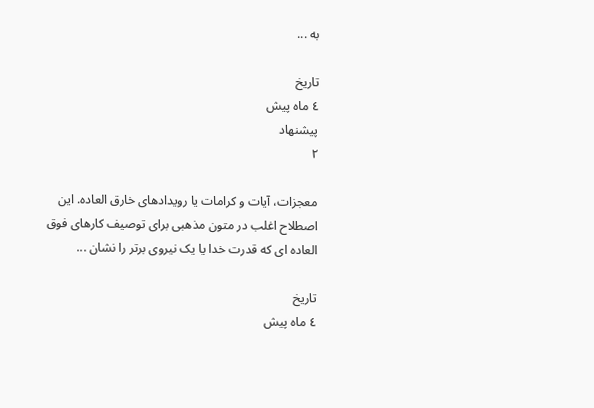به ...

تاریخ
٤ ماه پیش
پیشنهاد
٢

معجزات، آیات و کرامات یا رویدادهای خارق العاده. این اصطلاح اغلب در متون مذهبی برای توصیف کارهای فوق العاده ای که قدرت خدا یا یک نیروی برتر را نشان ...

تاریخ
٤ ماه پیش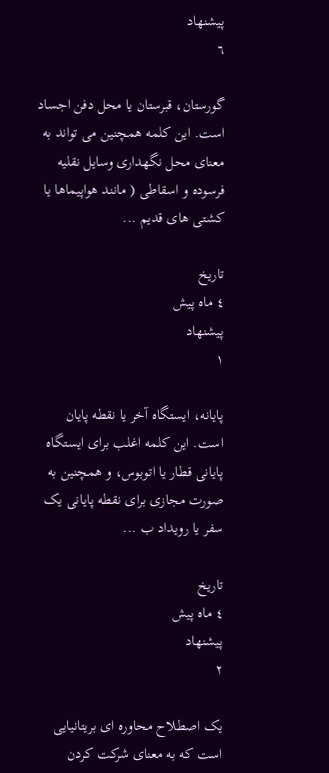پیشنهاد
٦

گورستان، قبرستان یا محل دفن اجساد است. این کلمه همچنین می تواند به معنای محل نگهداری وسایل نقلیه فرسوده و اسقاطی ( مانند هواپیماها یا کشتی های قدیم ...

تاریخ
٤ ماه پیش
پیشنهاد
١

پایانه، ایستگاه آخر یا نقطه پایان است. این کلمه اغلب برای ایستگاه پایانی قطار یا اتوبوس، و همچنین به صورت مجازی برای نقطه پایانی یک سفر یا رویداد ب ...

تاریخ
٤ ماه پیش
پیشنهاد
٢

یک اصطلاح محاوره ای بریتانیایی است که به معنای شرکت کردن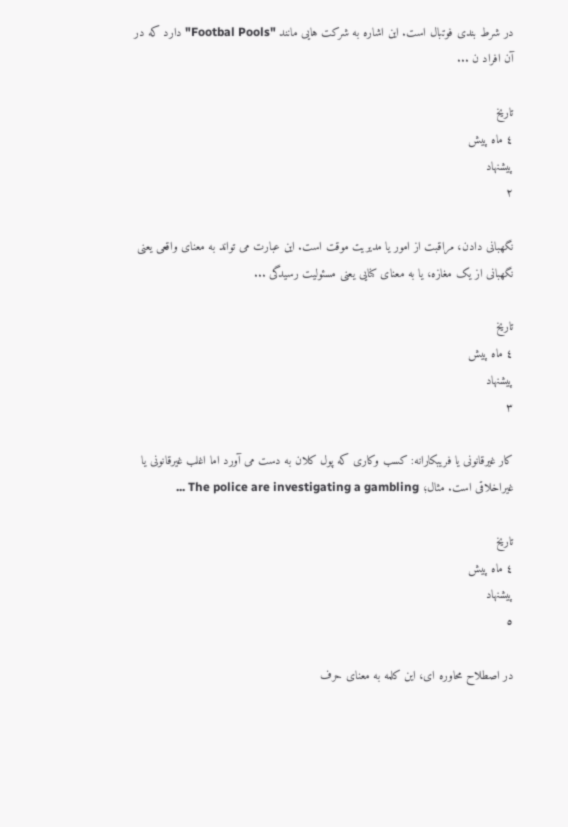در شرط بندی فوتبال است. این اشاره به شرکت هایی مانند "Footbal Pools" دارد که در آن افراد ن ...

تاریخ
٤ ماه پیش
پیشنهاد
٢

نگهبانی دادن، مراقبت از امور یا مدیریت موقت است. این عبارت می تواند به معنای واقعی یعنی نگهبانی از یک مغازه، یا به معنای کنایی یعنی مسئولیت رسیدگی ...

تاریخ
٤ ماه پیش
پیشنهاد
٣

کار غیرقانونی یا فریبکارانه: کسب وکاری که پول کلان به دست می آورد اما اغلب غیرقانونی یا غیراخلاقی است. مثال؛ The police are investigating a gambling ...

تاریخ
٤ ماه پیش
پیشنهاد
٥

در اصطلاح محاوره ای، این کلمه به معنای حرف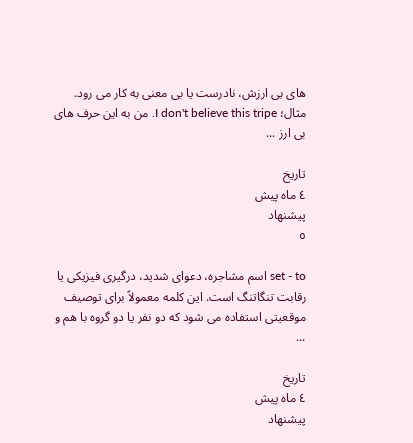های بی ارزش، نادرست یا بی معنی به کار می رود. مثال؛ I don't believe this tripe. من به این حرف های بی ارز ...

تاریخ
٤ ماه پیش
پیشنهاد
٥

set - to اسم مشاجره، دعوای شدید، درگیری فیزیکی یا رقابت تنگاتنگ است. این کلمه معمولاً برای توصیف موقعیتی استفاده می شود که دو نفر یا دو گروه با هم و ...

تاریخ
٤ ماه پیش
پیشنهاد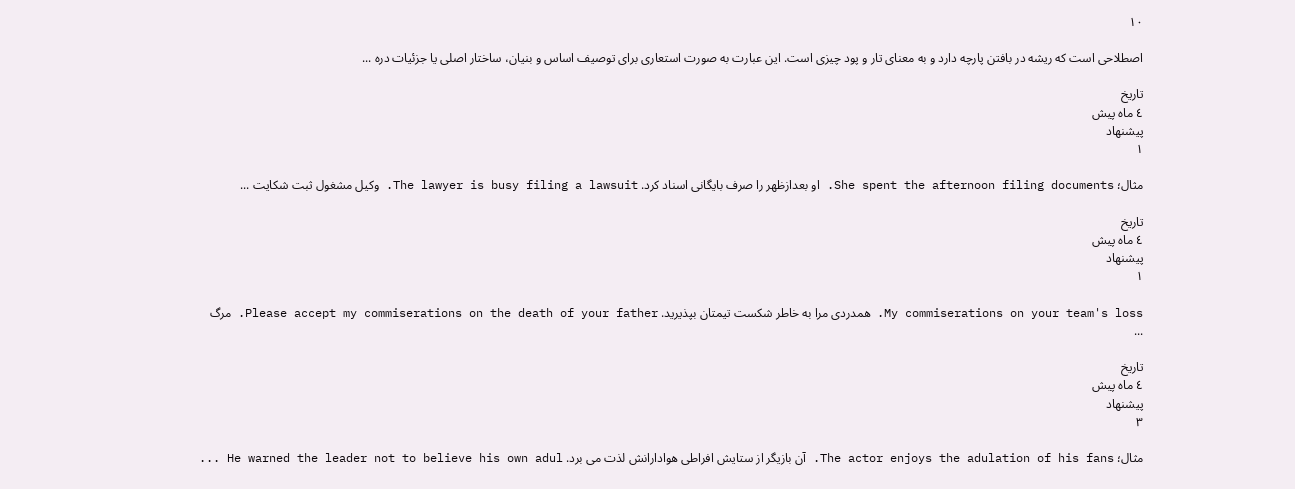١٠

اصطلاحی است که ریشه در بافتن پارچه دارد و به معنای تار و پود چیزی است. این عبارت به صورت استعاری برای توصیف اساس و بنیان، ساختار اصلی یا جزئیات دره ...

تاریخ
٤ ماه پیش
پیشنهاد
١

مثال؛ She spent the afternoon filing documents. او بعدازظهر را صرف بایگانی اسناد کرد. The lawyer is busy filing a lawsuit. وکیل مشغول ثبت شکایت ...

تاریخ
٤ ماه پیش
پیشنهاد
١

My commiserations on your team's loss. همدردی مرا به خاطر شکست تیمتان بپذیرید. Please accept my commiserations on the death of your father. مرگ ...

تاریخ
٤ ماه پیش
پیشنهاد
٣

مثال؛ The actor enjoys the adulation of his fans. آن بازیگر از ستایش افراطی هوادارانش لذت می برد. He warned the leader not to believe his own adul ...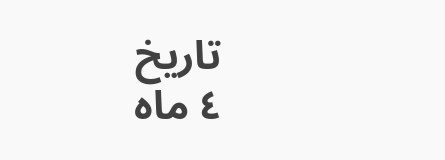تاریخ
٤ ماه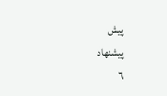پیش
پیشنهاد
٦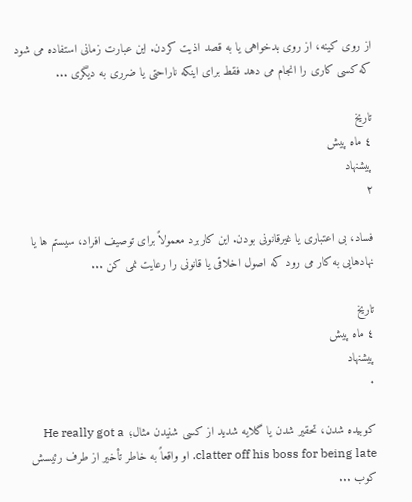از روی کینه، از روی بدخواهی یا به قصد اذیت کردن. این عبارت زمانی استفاده می شود که کسی کاری را انجام می دهد فقط برای اینکه ناراحتی یا ضرری به دیگری ...

تاریخ
٤ ماه پیش
پیشنهاد
٢

فساد، بی اعتباری یا غیرقانونی بودن. این کاربرد معمولاً برای توصیف افراد، سیستم ها یا نهادهایی به کار می رود که اصول اخلاقی یا قانونی را رعایت نمی کن ...

تاریخ
٤ ماه پیش
پیشنهاد
٠

کوبیده شدن، تحقیر شدن یا گلایه شدید از کسی شنیدن مثال؛ He really got a clatter off his boss for being late. او واقعاً به خاطر تأخیر از طرف رئیسش کوب ...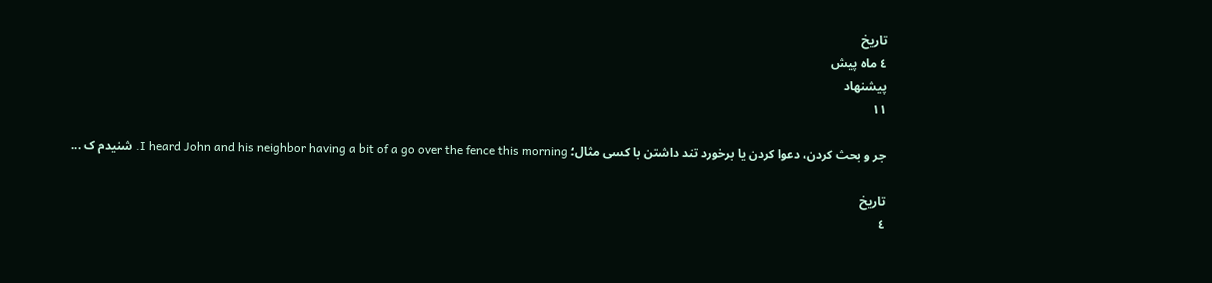تاریخ
٤ ماه پیش
پیشنهاد
١١

جر و بحث کردن، دعوا کردن یا برخورد تند داشتن با کسی مثال؛ I heard John and his neighbor having a bit of a go over the fence this morning. شنیدم ک ...

تاریخ
٤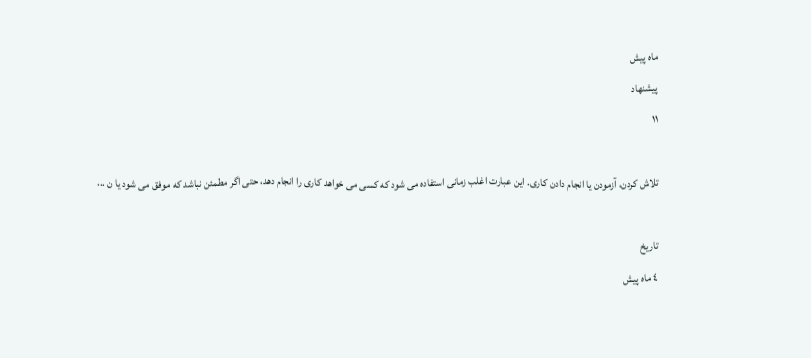ماه پیش
پیشنهاد
١١

تلاش کردن، آزمودن یا انجام دادن کاری. این عبارت اغلب زمانی استفاده می شود که کسی می خواهد کاری را انجام دهد، حتی اگر مطمئن نباشد که موفق می شود یا ن ...

تاریخ
٤ ماه پیش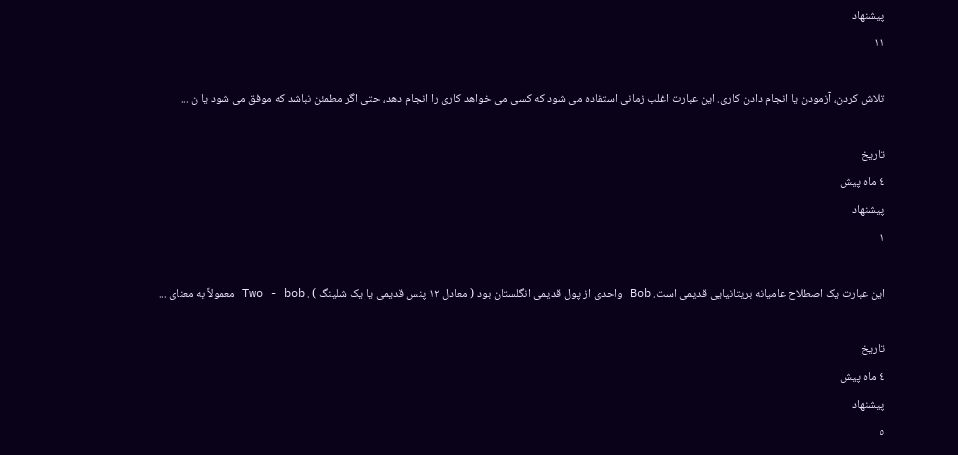پیشنهاد
١١

تلاش کردن، آزمودن یا انجام دادن کاری. این عبارت اغلب زمانی استفاده می شود که کسی می خواهد کاری را انجام دهد، حتی اگر مطمئن نباشد که موفق می شود یا ن ...

تاریخ
٤ ماه پیش
پیشنهاد
١

این عبارت یک اصطلاح عامیانه بریتانیایی قدیمی است. Bob واحدی از پول قدیمی انگلستان بود ( معادل ۱۲ پنس قدیمی یا یک شلینگ ) . Two - bob معمولاً به معنای ...

تاریخ
٤ ماه پیش
پیشنهاد
٥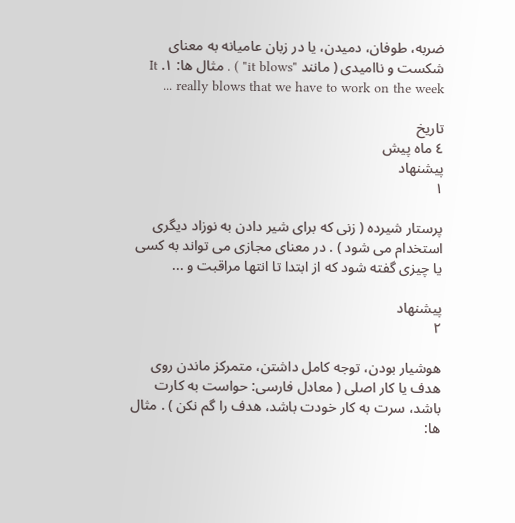ضربه، طوفان، دمیدن، یا در زبان عامیانه به معنای شکست و ناامیدی ( مانند "it blows" ) . مثال ها: ۱. It really blows that we have to work on the week ...

تاریخ
٤ ماه پیش
پیشنهاد
١

پرستار شیرده ( زنی که برای شیر دادن به نوزاد دیگری استخدام می شود ) . در معنای مجازی می تواند به کسی یا چیزی گفته شود که از ابتدا تا انتها مراقبت و ...

پیشنهاد
٢

هوشیار بودن، توجه کامل داشتن، متمرکز ماندن روی هدف یا کار اصلی ( معادل فارسی: حواست به کارت باشد، سرت به کار خودت باشد، هدف را گم نکن ) . مثال ها: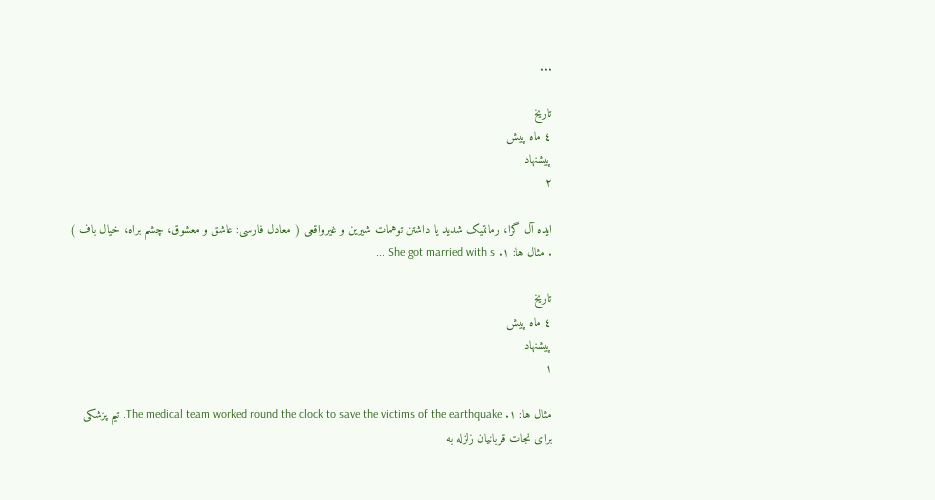...

تاریخ
٤ ماه پیش
پیشنهاد
٢

ایده آل گرا، رمانتیک شدید یا داشتن توهمات شیرین و غیرواقعی ( معادل فارسی: عاشق و معشوق، چشم براه، خیال باف ) . مثال ها: ۱. She got married with s ...

تاریخ
٤ ماه پیش
پیشنهاد
١

مثال ها: ۱. The medical team worked round the clock to save the victims of the earthquake. تیم پزشکی برای نجات قربانیان زلزله به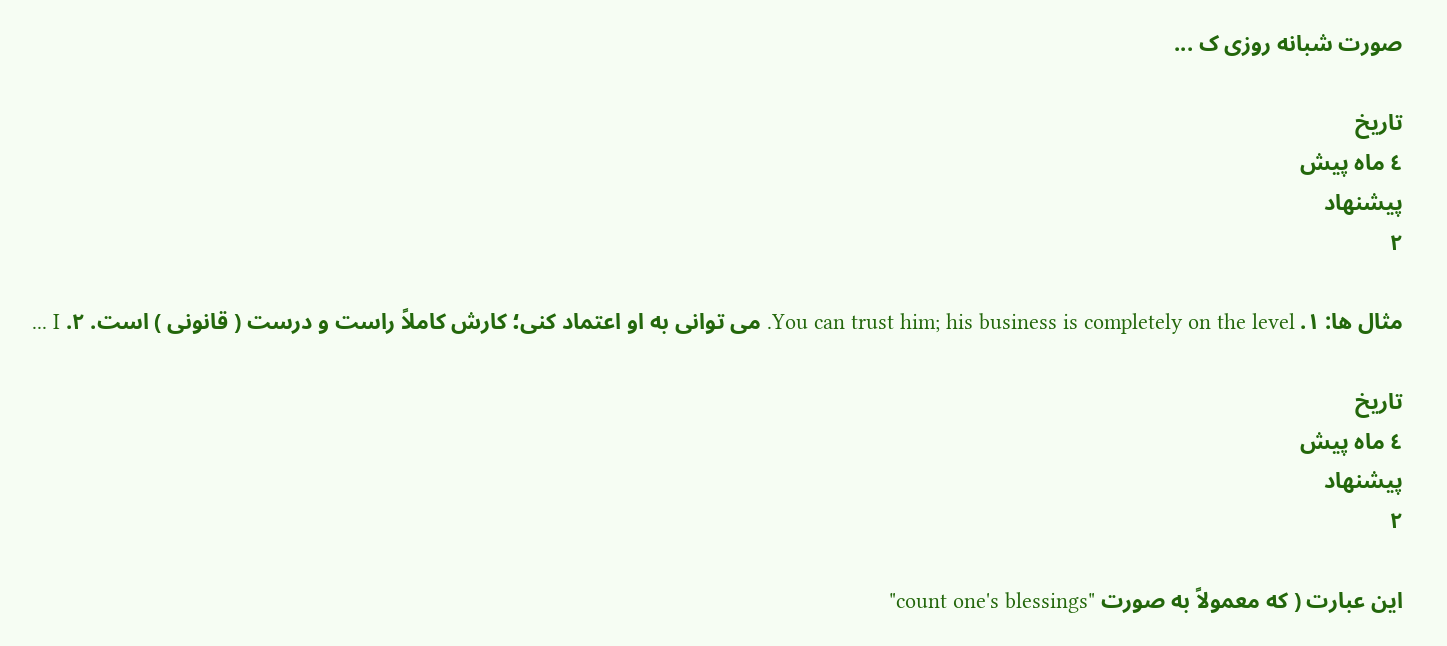صورت شبانه روزی ک ...

تاریخ
٤ ماه پیش
پیشنهاد
٢

مثال ها: ۱. You can trust him; his business is completely on the level. می توانی به او اعتماد کنی؛ کارش کاملاً راست و درست ( قانونی ) است. ۲. I ...

تاریخ
٤ ماه پیش
پیشنهاد
٢

این عبارت ( که معمولاً به صورت "count one's blessings"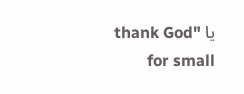یا "thank God for small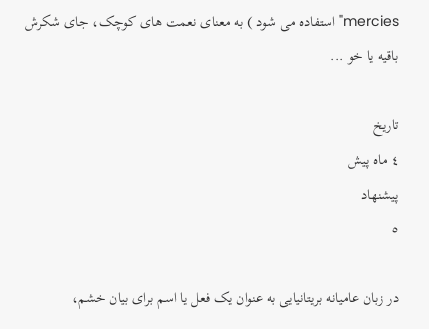mercies" استفاده می شود ) به معنای نعمت های کوچک، جای شکرش باقیه یا خو ...

تاریخ
٤ ماه پیش
پیشنهاد
٥

در زبان عامیانه بریتانیایی به عنوان یک فعل یا اسم برای بیان خشم،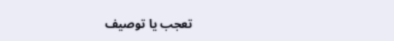تعجب یا توصیف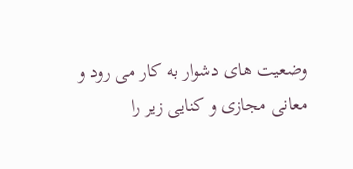وضعیت های دشوار به کار می رود و معانی مجازی و کنایی زیر را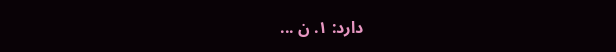دارد: ۱. ن ...